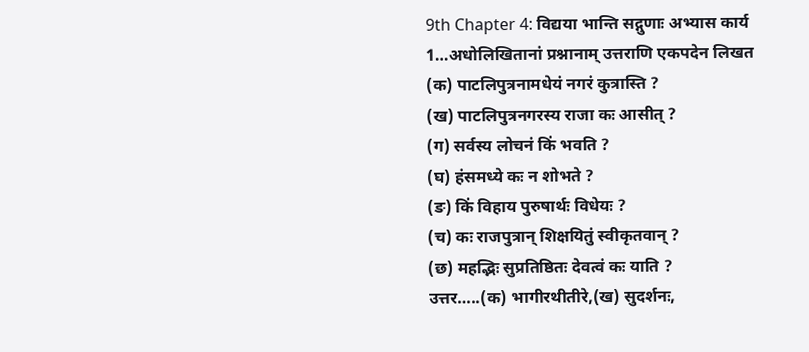9th Chapter 4: विद्यया भान्ति सद्गुणाः अभ्यास कार्य
1…अधोलिखितानां प्रश्नानाम् उत्तराणि एकपदेन लिखत
(क) पाटलिपुत्रनामधेयं नगरं कुत्रास्ति ?
(ख) पाटलिपुत्रनगरस्य राजा कः आसीत् ?
(ग) सर्वस्य लोचनं किं भवति ?
(घ) हंसमध्ये कः न शोभते ?
(ङ) किं विहाय पुरुषार्थः विधेयः ?
(च) कः राजपुत्रान् शिक्षयितुं स्वीकृतवान् ?
(छ) महद्भिः सुप्रतिष्ठितः देवत्वं कः याति ?
उत्तर…..(क) भागीरथीतीरे,(ख) सुदर्शनः,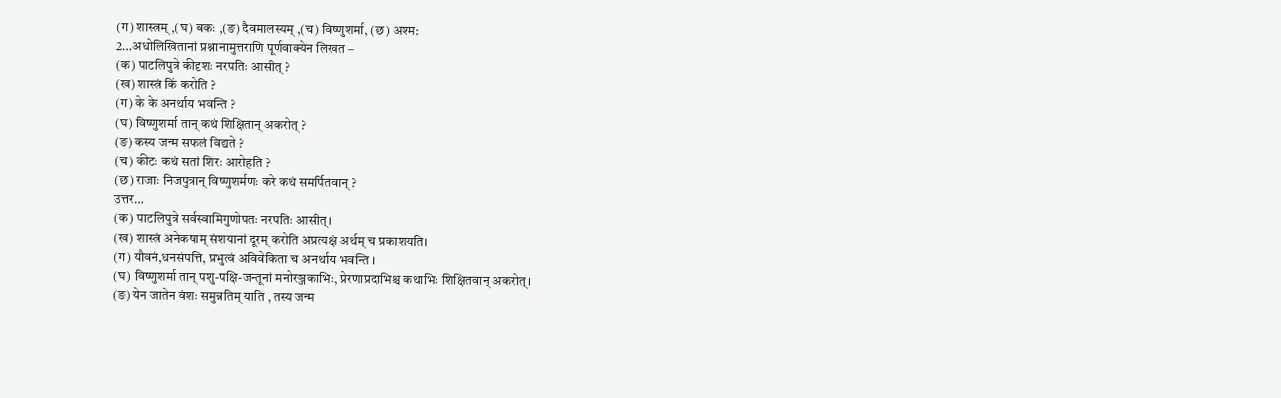(ग) शास्त्रम् ,(घ) बकः ,(ङ) दैवमालस्यम् ,(च) विष्णुशर्मा, (छ) अश्म:
2…अधोलिखितानां प्रश्नानामुत्तराणि पूर्णवाक्येन लिखत –
(क) पाटलिपुत्रे कीदृशः नरपतिः आसीत् ?
(ख) शास्त्रं किं करोति ?
(ग) के के अनर्थाय भवन्ति ?
(घ) विष्णुशर्मा तान् कथं शिक्षितान् अकरोत् ?
(ङ) कस्य जन्म सफलं विद्यते ?
(च) कीटः कथं सतां शिरः आरोहति ?
(छ) राजाः निजपुत्रान् विष्णुशर्मणः करे कथं समर्पितवान् ?
उत्तर…
(क) पाटलिपुत्रे सर्वस्वामिगुणोपतः नरपतिः आसीत्।
(ख) शास्त्रं अनेकषाम् संशयानां दूरम् करोति अप्रत्यक्षं अर्थम् च प्रकाशयति।
(ग) यौवनं,धनसंपत्ति, प्रभुत्वं अविवेकिता च अनर्थाय भवन्ति ।
(घ) विष्णुशर्मा तान् पशु-पक्षि-जन्तूनां मनोरञ्जकाभिः, प्रेरणाप्रदाभिश्च कथाभिः शिक्षितवान् अकरोत्।
(ङ) येन जातेन वंशः समुन्नतिम् याति , तस्य जन्म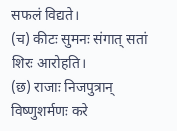सफलं विद्यते।
(च) कीटः सुमनः संगात् सतां शिरः आरोहति।
(छ) राजाः निजपुत्रान् विष्णुशर्मणः करे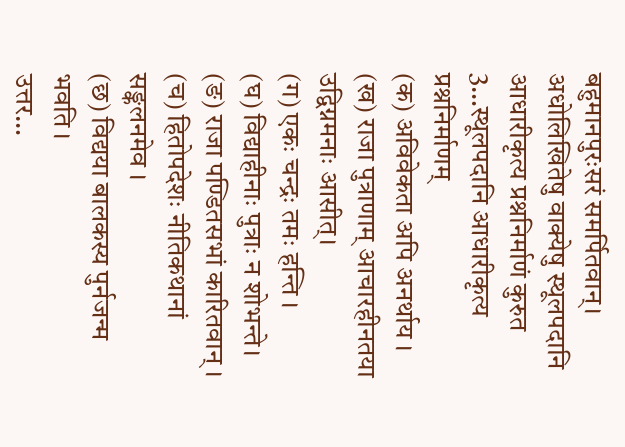बहुमानपुरःसरं समर्पितवान्।
अधोलिखितेषु वाक्येषु स्थूलपदानि आधारीकृत्य प्रश्ननिर्माणं कुरुत
3…स्थूलपदानि आधारीकृत्य प्रश्ननिर्माणम्
(क) अविवेकता अपि अनर्थाय ।
(ख) राजा पुत्राणाम् आचारहीनतया उद्विग्नमनाः आसीत्।
(ग) एकः चन्द्रः तमः हन्ति ।
(घ) विद्याहीनाः पुत्राः न शोभन्ते।
(ङ) राजा पण्डितसभां कारितवान् ।
(च) हितोपदेशः नीतिकथानां सङ्कलनमेव ।
(छ) विद्यया बालकस्य पुर्नजन्म भवति ।
उत्तर…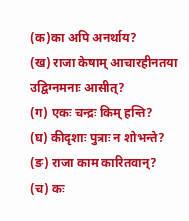(क)का अपि अनर्थाय?
(ख) राजा केषाम् आचारहीनतया उद्विग्नमनाः आसीत्?
(ग) एकः चन्द्रः किम् हन्ति?
(घ) कीदृशाः पुत्राः न शोभन्ते?
(ङ) राजा काम कारितवान्?
(च) कः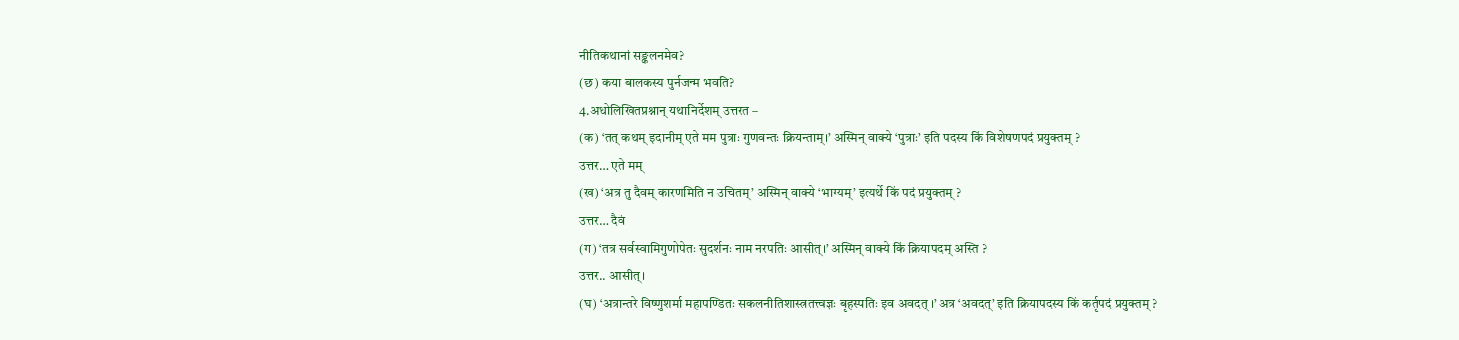नीतिकथानां सङ्कलनमेव?
(छ) कया बालकस्य पुर्नजन्म भवति?
4.अधोलिखितप्रश्नान् यथानिर्देशम् उत्तरत –
(क) ‘तत् कथम् इदानीम् एते मम पुत्राः गुणवन्तः क्रियन्ताम्।’ अस्मिन् वाक्ये ‘पुत्राः’ इति पदस्य किं विशेषणपदं प्रयुक्तम् ?
उत्तर… एते मम्
(ख) ‘अत्र तु दैवम् कारणमिति न उचितम्’ अस्मिन् वाक्ये ‘भाग्यम्’ इत्यर्थे किं पदं प्रयुक्तम् ?
उत्तर… दैवं
(ग) ‘तत्र सर्वस्वामिगुणोपेतः सुदर्शनः नाम नरपतिः आसीत्।’ अस्मिन् वाक्ये किं क्रियापदम् अस्ति ?
उत्तर.. आसीत्।
(घ) ‘अत्रान्तरे विष्णुशर्मा महापण्डितः सकलनीतिशास्त्रतत्त्वज्ञः बृहस्पतिः इव अवदत् ।’ अत्र ‘अवदत्’ इति क्रियापदस्य किं कर्तृपदं प्रयुक्तम् ?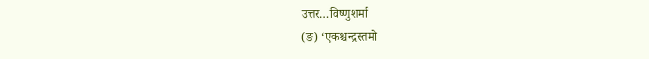उत्तर…विष्णुशर्मा
(ङ) ‘एकश्चन्द्रस्तमो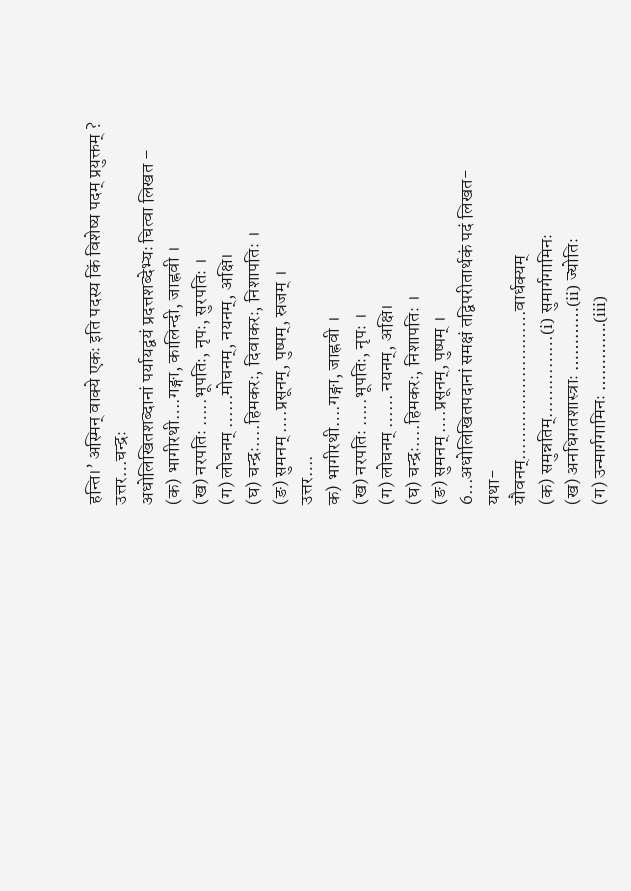हन्ति।’ अस्मिन् वाक्ये एकः इति पदस्य किं विशेष्य पदम् प्रयुक्तम् ?
उत्तर…चन्द्रः
अधोलिखितशब्दानां पर्यायद्वयं प्रदत्तशब्देभ्यः चित्वा लिखत –
(क) भागीरथी….गङ्गा, कालिन्दी, जाह्नवी ।
(ख) नरपतिः …..भूपतिः, नृपः, सुरपतिः ।
(ग) लोचनम् ……मोचनम्, नयनम्, अक्षि।
(घ) चन्द्रः….हिमकरः, दिवाकरः, निशापतिः ।
(ङ) सुमनम् ….प्रसूनम्, पुष्पम्, स्रजम् ।
उत्तर….
क) भागीरथी….गङ्गा, जाह्नवी ।
(ख) नरपतिः …..भूपतिः, नृपः ।
(ग) लोचनम् …… नयनम्, अक्षि।
(घ) चन्द्रः….हिमकरः, निशापतिः ।
(ङ) सुमनम् ….प्रसूनम्, पुष्पम् ।
6…अधोलिखितपदानां समक्षं तद्विपरीतार्थकं पदं लिखत-
यथा-
यौवनम्………………………वार्धक्यम्
(क) समुन्नतिम्……………(i) सुमार्गगामिनः
(ख) अनधिगतशास्त्राः …………(ii) ज्योतिः
(ग) उन्मार्गगामिनः ………….(iii)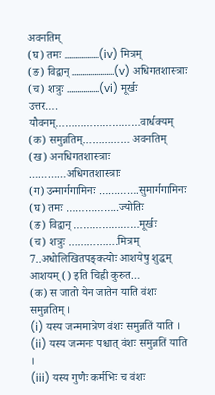अवनतिम्
(घ) तमः ……………..(iv) मित्रम्
(ङ) विद्वान् …………………(v) अधिगतशास्त्राः
(च) शत्रुः …………….(vi) मूर्खः
उत्तर….
यौवनम्………………………वार्धक्यम्
(क) समुन्नतिम्…………… अवनतिम्
(ख) अनधिगतशास्त्राः …………अधिगतशास्त्राः
(ग) उन्मार्गगामिनः ………….सुमार्गगामिनः
(घ) तमः ……………..ज्योतिः
(ङ) विद्वान् …………………मूर्खः
(च) शत्रुः …………….मित्रम्
7..अधोलिखितपङ्क्त्योः आशयेषु शुद्धम् आशयम् () इति चिह्नी कुरुत…
(क) स जातो येन जातेन याति वंशः समुन्नतिम् ।
(i) यस्य जन्ममात्रेण वंशः समुन्नतिं याति ।
(ii) यस्य जन्मनः पश्चात् वंशः समुन्नतिं याति ।
(iii) यस्य गुणैः कर्मभिः च वंशः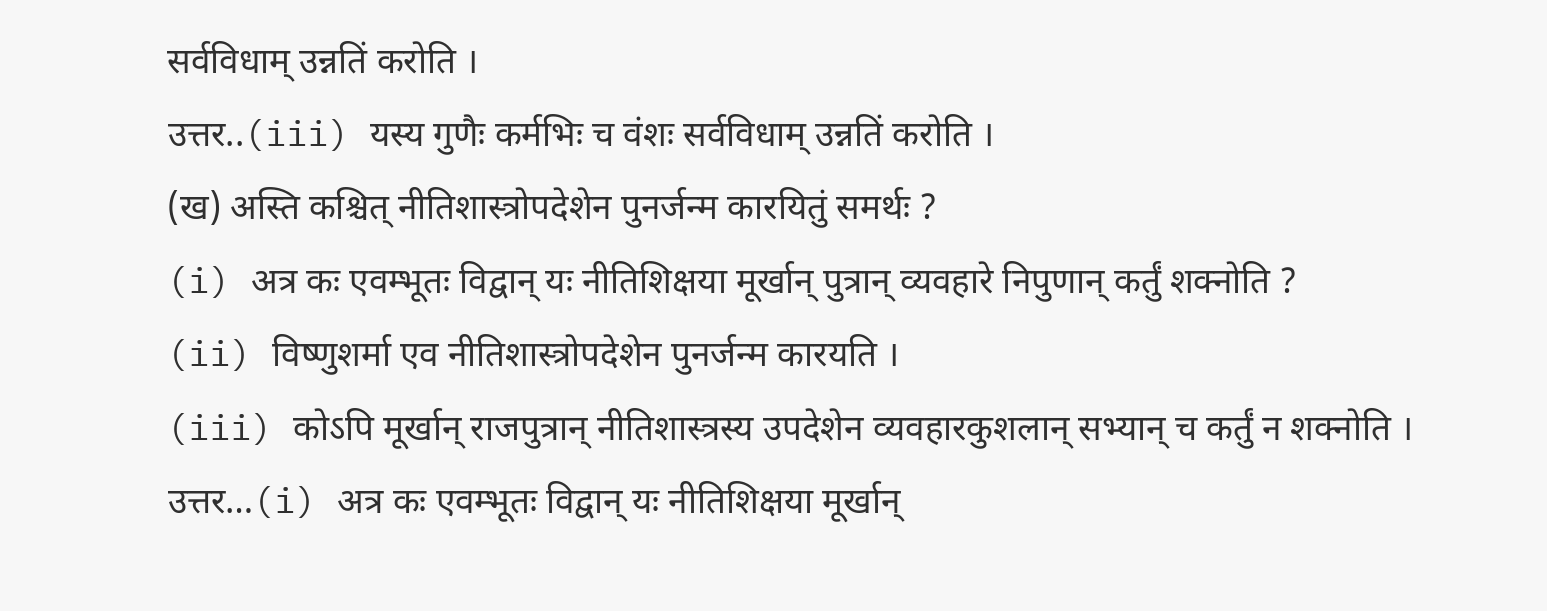सर्वविधाम् उन्नतिं करोति ।
उत्तर..(iii) यस्य गुणैः कर्मभिः च वंशः सर्वविधाम् उन्नतिं करोति ।
(ख) अस्ति कश्चित् नीतिशास्त्रोपदेशेन पुनर्जन्म कारयितुं समर्थः ?
(i) अत्र कः एवम्भूतः विद्वान् यः नीतिशिक्षया मूर्खान् पुत्रान् व्यवहारे निपुणान् कर्तुं शक्नोति ?
(ii) विष्णुशर्मा एव नीतिशास्त्रोपदेशेन पुनर्जन्म कारयति ।
(iii) कोऽपि मूर्खान् राजपुत्रान् नीतिशास्त्रस्य उपदेशेन व्यवहारकुशलान् सभ्यान् च कर्तुं न शक्नोति ।
उत्तर…(i) अत्र कः एवम्भूतः विद्वान् यः नीतिशिक्षया मूर्खान्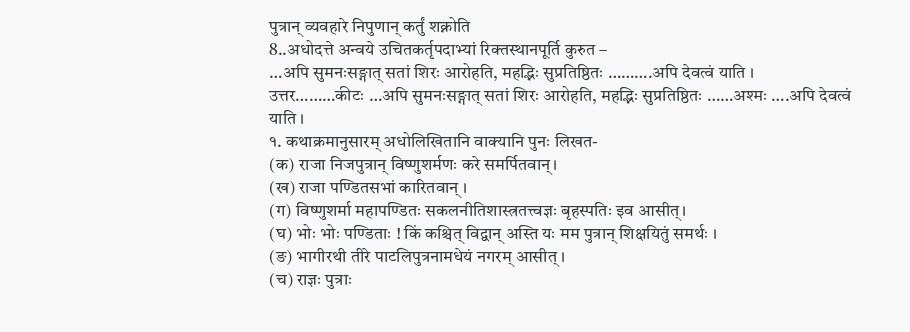पुत्रान् व्यवहारे निपुणान् कर्तुं शक्नोति
8..अधोदत्ते अन्वये उचितकर्तृपदाभ्यां रिक्तस्थानपूर्ति कुरुत –
…अपि सुमनःसङ्गात् सतां शिरः आरोहति, महद्भिः सुप्रतिष्ठितः ……….अपि देवत्वं याति ।
उत्तर………कीटः …अपि सुमनःसङ्गात् सतां शिरः आरोहति, महद्भिः सुप्रतिष्ठितः ……अश्मः ….अपि देवत्वं याति ।
१. कथाक्रमानुसारम् अधोलिखितानि वाक्यानि पुनः लिखत-
(क) राजा निजपुत्रान् विष्णुशर्मणः करे समर्पितवान्।
(ख) राजा पण्डितसभां कारितवान् ।
(ग) विष्णुशर्मा महापण्डितः सकलनीतिशास्त्रतत्त्वज्ञः बृहस्पतिः इव आसीत्।
(घ) भोः भोः पण्डिताः ! किं कश्चित् विद्वान् अस्ति यः मम पुत्रान् शिक्षयितुं समर्थः ।
(ङ) भागीरथी तीरे पाटलिपुत्रनामधेयं नगरम् आसीत् ।
(च) राज्ञः पुत्राः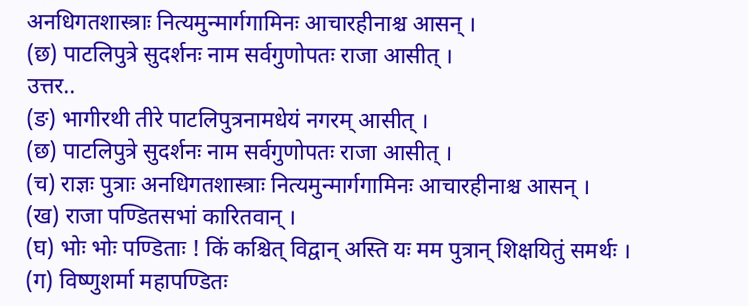अनधिगतशास्त्राः नित्यमुन्मार्गगामिनः आचारहीनाश्च आसन् ।
(छ) पाटलिपुत्रे सुदर्शनः नाम सर्वगुणोपतः राजा आसीत् ।
उत्तर..
(ङ) भागीरथी तीरे पाटलिपुत्रनामधेयं नगरम् आसीत् ।
(छ) पाटलिपुत्रे सुदर्शनः नाम सर्वगुणोपतः राजा आसीत् ।
(च) राज्ञः पुत्राः अनधिगतशास्त्राः नित्यमुन्मार्गगामिनः आचारहीनाश्च आसन् ।
(ख) राजा पण्डितसभां कारितवान् ।
(घ) भोः भोः पण्डिताः ! किं कश्चित् विद्वान् अस्ति यः मम पुत्रान् शिक्षयितुं समर्थः ।
(ग) विष्णुशर्मा महापण्डितः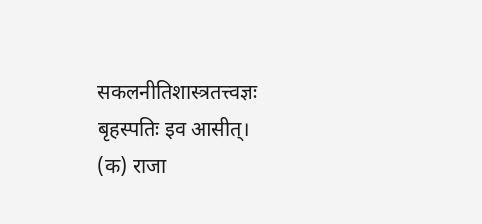सकलनीतिशास्त्रतत्त्वज्ञः बृहस्पतिः इव आसीत्।
(क) राजा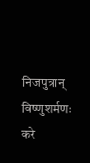निजपुत्रान् विष्णुशर्मणः करे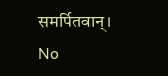समर्पितवान्।
No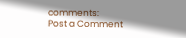comments:
Post a Comment